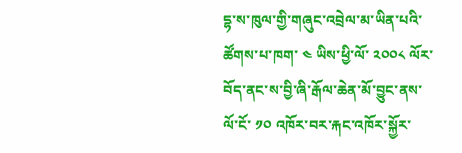དྷ་ས་ཁུལ་གྱི་གཞུང་འབྲེལ་མ་ཡིན་པའི་ཚོགས་པ་ཁག་ ༤ ཡིས་ཕྱི་ལོ་ ༢༠༠༨ ལོར་བོད་ནང་ས་བྱི་ཞི་རྒོལ་ཆེན་མོ་བྱུང་ནས་ལོ་ངོ་ ༡༠ འཁོར་བར་རྐང་འཁོར་སྐྱོར་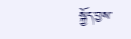སྐྱོད་བྱས་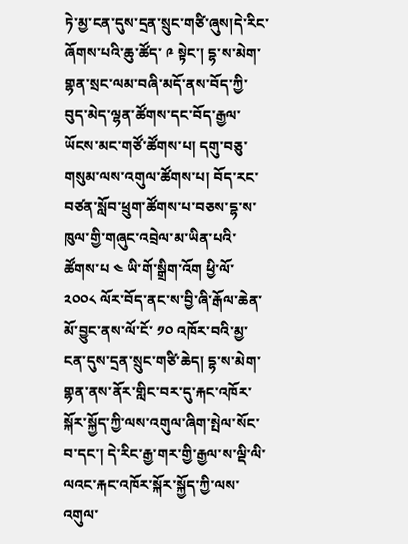ཏེ་མྱ་ངན་དུས་དྲན་སྲུང་གཙི་ཞུས།དེ་རིང་ཞོགས་པའི་ཆུ་ཚོད་ ༩ སྟེང་། དྷ་ས་མེག་གྷན་སྲང་ལམ་བཞི་མདོ་ནས་བོད་ཀྱི་བུད་མེད་ལྷན་ཚོགས་དང་བོད་རྒྱལ་ཡོངས་མང་གཙོ་ཚོགས་པ། དགུ་བཅུ་གསུམ་ལས་འགུལ་ཚོགས་པ། བོད་རང་བཙན་སློབ་ཕྲུག་ཚོགས་པ་བཅས་དྷ་ས་ཁུལ་གྱི་གཞུང་འབྲེལ་མ་ཡིན་པའི་ཚོགས་པ ༤ ཡི་གོ་སྒྲིག་འོག ཕྱི་ལོ་ ༢༠༠༨ ལོར་བོད་ནང་ས་བྱི་ཞི་རྒོལ་ཆེན་མོ་བྱུང་ནས་ལོ་ངོ་ ༡༠ འཁོར་བའི་མྱ་ངན་དུས་དྲན་སྲུང་གཙི་ཆེད། དྷ་ས་མེག་གྷན་ནས་ནོར་གླིང་བར་དུ་རྐང་འཁོར་སྐོར་སྐྱོད་ཀྱི་ལས་འགུལ་ཞིག་སྤེལ་སོང་བ་དང་། དེ་རིང་རྒྱ་གར་གྱི་རྒྱལ་ས་ལྡི་ལི་ལའང་རྐང་འཁོར་སྐོར་སྐྱོད་ཀྱི་ལས་འགུལ་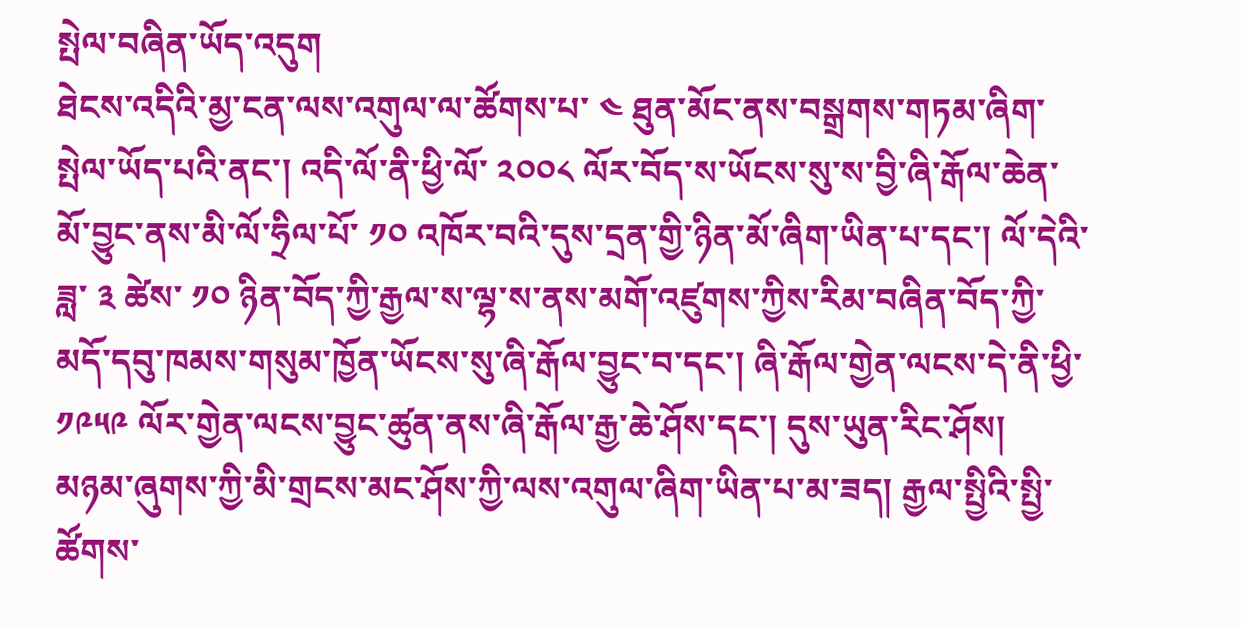སྤེལ་བཞིན་ཡོད་འདུག
ཐེངས་འདིའི་མྱ་ངན་ལས་འགུལ་ལ་ཚོགས་པ་ ༤ ཐུན་མོང་ནས་བསྒྲགས་གཏམ་ཞིག་སྤེལ་ཡོད་པའི་ནང་། འདི་ལོ་ནི་ཕྱི་ལོ་ ༢༠༠༨ ལོར་བོད་ས་ཡོངས་སུ་ས་བྱི་ཞི་རྒོལ་ཆེན་མོ་བྱུང་ནས་མི་ལོ་ཧྲིལ་པོ་ ༡༠ འཁོར་བའི་དུས་དྲན་གྱི་ཉིན་མོ་ཞིག་ཡིན་པ་དང་། ལོ་དེའི་ཟླ་ ༣ ཚེས་ ༡༠ ཉིན་བོད་ཀྱི་རྒྱལ་ས་ལྷ་ས་ནས་མགོ་འཛུགས་ཀྱིས་རིམ་བཞིན་བོད་ཀྱི་མདོ་དབུ་ཁམས་གསུམ་ཁྱོན་ཡོངས་སུ་ཞི་རྒོལ་བྱུང་བ་དང་། ཞི་རྒོལ་གྱེན་ལངས་དེ་ནི་ཕྱི་ ༡༩༥༩ ལོར་གྱེན་ལངས་བྱུང་ཚུན་ནས་ཞི་རྒོལ་རྒྱ་ཆེ་ཤོས་དང་། དུས་ཡུན་རིང་ཤོས། མཉམ་ཞུགས་ཀྱི་མི་གྲངས་མང་ཤོས་ཀྱི་ལས་འགུལ་ཞིག་ཡིན་པ་མ་ཟད། རྒྱལ་སྤྱིའི་སྤྱི་ཚོགས་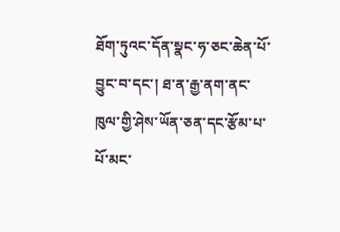ཐོག་ཏུའང་དོན་སྣང་ཧ་ཅང་ཆེན་པོ་བྱུང་བ་དང་། ཐ་ན་རྒྱ་ནག་ནང་ཁུལ་གྱི་ཤེས་ཡོན་ཅན་དང་རྩོམ་པ་པོ་མང་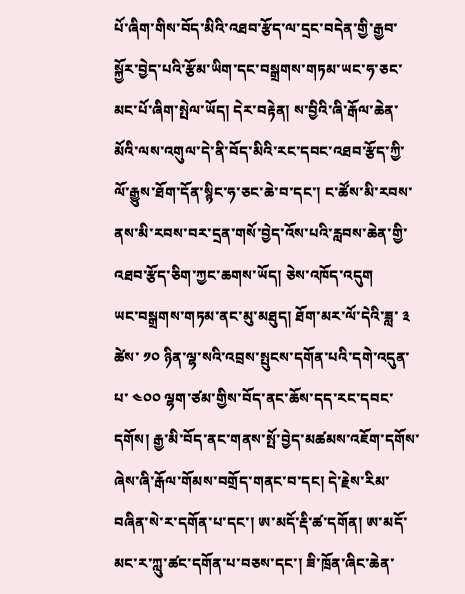པོ་ཞིག་གིས་བོད་མིའི་འཐབ་རྩོད་ལ་དྲང་བདེན་གྱི་རྒྱབ་སྐྱོར་བྱེད་པའི་རྩོམ་ཡིག་དང་བསྒྲགས་གཏམ་ཡང་ཧ་ཅང་མང་པོ་ཞིག་སྤེལ་ཡོད། དེར་བརྟེན། ས་བྱིའི་ཞི་རྒོལ་ཆེན་མོའི་ལས་འགུལ་དེ་ནི་བོད་མིའི་རང་དབང་འཐབ་རྩོད་ཀྱི་ལོ་རྒྱུས་ཐོག་དོན་སྙིང་ཧ་ཅང་ཆེ་བ་དང་། ང་ཚོས་མི་རབས་ནས་མི་རབས་བར་དྲན་གསོ་བྱེད་འོས་པའི་རླབས་ཆེན་གྱི་འཐབ་རྩོད་ཅིག་ཀྱང་ཆགས་ཡོད། ཅེས་འཁོད་འདུག
ཡང་བསྒྲགས་གཏམ་ནང་མུ་མཐུད། ཐོག་མར་ལོ་དེའི་ཟླ་ ༣ ཚེས་ ༡༠ ཉིན་ལྷ་སའི་འབྲས་སྤུངས་དགོན་པའི་དགེ་འདུན་པ་ ༤༠༠ ལྷག་ཙམ་གྱིས་བོད་ནང་ཆོས་དད་རང་དབང་དགོས། རྒྱ་མི་བོད་ནང་གནས་སྤོ་བྱེད་མཚམས་འཇོག་དགོས་ཞེས་ཞི་རྒོལ་གོམས་བགྲོད་གནང་བ་དང། དེ་རྗེས་རིམ་བཞིན་སེ་ར་དགོན་པ་དང་། ཨ་མདོ་རྡི་ཚ་དགོན། ཨ་མདོ་མང་ར་ཀླུ་ཚང་དགོན་པ་བཅས་དང་། ཟི་ཁྲོན་ཞིང་ཆེན་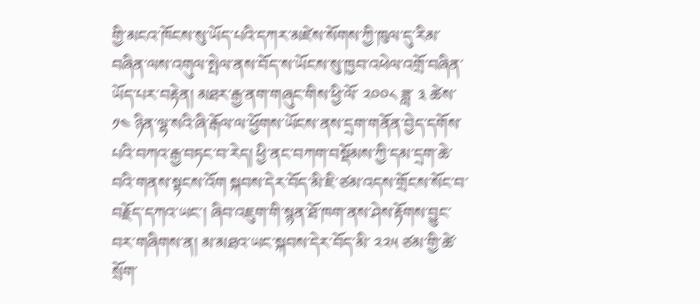གྱི་མངའ་ཁོངས་སུ་ཡོད་པའི་དཀར་མཛེས་སོགས་ཀྱི་ཁུལ་དུ་རིམ་བཞིན་ལས་འགུལ་སྤེལ་ནས་བོད་ས་ཡོངས་སུ་ཁྱབ་འཕེལ་འགྲོ་བཞིན་ཡོད་པར་བརྟེན། མཐར་རྒྱ་ནག་གཞུང་གིས་ཕྱི་ལོ་ ༢༠༠༨ ཟླ་ ༣ ཚེས་ ༡༤ ཉིན་ལྷ་སའི་ཞི་རྒོལ་ལ་ཕྱོགས་ཡོངས་ནས་དྲག་གནོན་བྱེད་དགོས་པའི་བཀའ་རྒྱ་བཏང་བ་རེད། ཕྱི་ནང་བཀག་བསྡོམས་ཀྱི་དམ་དྲག་ཆེ་བའི་གནས་སྟངས་འོག སྐབས་དེར་བོད་མི་ཇི་ཙམ་འདས་གྲོངས་སོང་བ་བརྗོད་དཀའ་ཡང་། ཞིབ་འཇུག་གི་སྙན་ཐོ་ཁག་ནས་ཤེས་རྟོགས་བྱུང་བར་གཞིགས་ན། མ་མཐའ་ཡང་སྐབས་དེར་བོད་མི་ ༢༢༥ ཙམ་གྱི་ཚེ་སྲོག་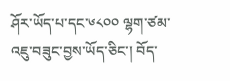ཤོར་ཡོད་པ་དང་༦༨༠༠ ལྷག་ཙམ་འཇུ་བཟུང་བྱས་ཡོད་ཅིང་། བོད་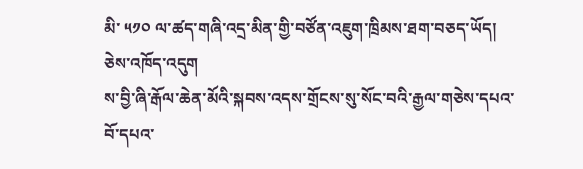མི་ ༥༡༠ ལ་ཚད་གཞི་འདྲ་མིན་གྱི་བཙོན་འཇུག་ཁྲིམས་ཐག་བཅད་ཡོད། ཅེས་འཁོད་འདུག
ས་བྱི་ཞི་རྒོལ་ཆེན་མོའི་སྐབས་འདས་གྲོངས་སུ་སོང་བའི་རྒྱལ་གཅེས་དཔའ་བོ་དཔའ་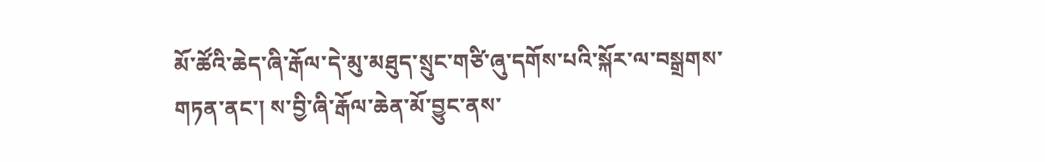མོ་ཚོའི་ཆེད་ཞི་རྒོལ་དེ་མུ་མཐུད་སྲུང་གཙི་ཞུ་དགོས་པའི་སྐོར་ལ་བསྒྲགས་གཏན་ནང་། ས་བྱི་ཞི་རྒོལ་ཆེན་མོ་བྱུང་ནས་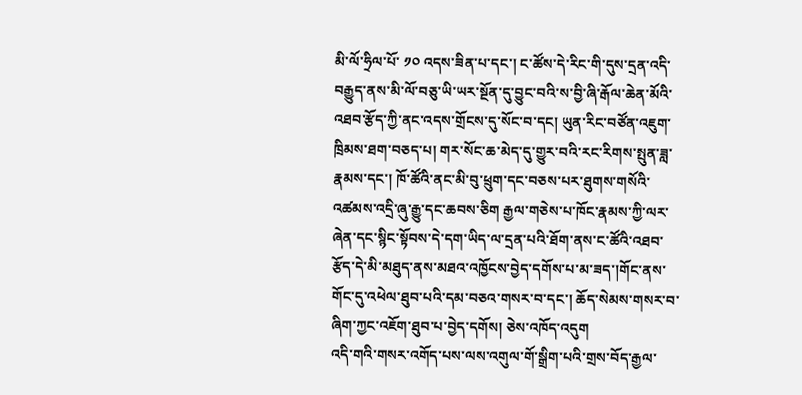མི་ལོ་ཧྲིལ་པོ་ ༡༠ འདས་ཟིན་པ་དང་། ང་ཚོས་དེ་རིང་གི་དུས་དྲན་འདི་བརྒྱུད་ནས་མི་ལོ་བཅུ་ཡི་ཡར་སྔོན་དུ་བྱུང་བའི་ས་བྱི་ཞི་རྒོལ་ཆེན་མོའི་འཐབ་རྩོད་ཀྱི་ནང་འདས་གྲོངས་དུ་སོང་བ་དང། ཡུན་རིང་བཙོན་འཇུག་ཁྲིམས་ཐག་བཅད་པ། གར་སོང་ཆ་མེད་དུ་གྱུར་བའི་རང་རིགས་སྤུན་ཟླ་རྣམས་དང་། ཁོ་ཚོའི་ནང་མི་བུ་ཕྲུག་དང་བཅས་པར་ཐུགས་གསོའི་འཚམས་འདྲི་ཞུ་རྒྱུ་དང་ཆབས་ཅིག རྒྱལ་གཅེས་པ་ཁོང་རྣམས་ཀྱི་ལར་ཞེན་དང་སྙིང་སྟོབས་དེ་དག་ཡིད་ལ་དྲན་པའི་ཐོག་ནས་ང་ཚོའི་འཐབ་རྩོད་དེ་མི་མཐུད་ནས་མཐའ་འཁྱོངས་བྱེད་དགོས་པ་མ་ཟད་།གོང་ནས་གོང་དུ་འཕེལ་ཐུབ་པའི་དམ་བཅའ་གསར་བ་དང་། ཆོད་སེམས་གསར་བ་ཞིག་ཀྱང་འཇོག་ཐུབ་པ་བྱེད་དགོས། ཅེས་འཁོད་འདུག
འདི་གའི་གསར་འགོད་པས་ལས་འགུལ་གོ་སྒྲིག་པའི་གྲས་བོད་རྒྱལ་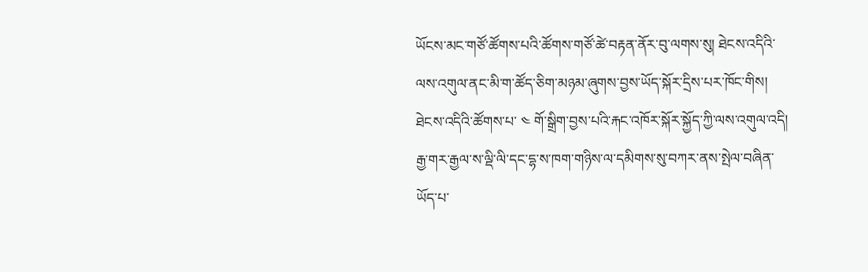ཡོངས་མང་གཙོ་ཚོགས་པའི་ཚོགས་གཙོ་ཚེ་བརྟན་ནོར་བུ་ལགས་སུ། ཐེངས་འདིའི་ལས་འགུལ་ནང་མི་ག་ཚོད་ཅིག་མཉམ་ཞུགས་བྱས་ཡོད་སྐོར་དྲིས་པར་ཁོང་གིས། ཐེངས་འདིའི་ཚོགས་པ་ ༤ གོ་སྒྲིག་བྱས་པའི་རྐང་འཁོར་སྐོར་སྐྱོད་ཀྱི་ལས་འགུལ་འདི། རྒྱ་གར་རྒྱལ་ས་ལྡི་ལི་དང་དྷ་ས་ཁག་གཉིས་ལ་དམིགས་སུ་བཀར་ནས་སྤེལ་བཞིན་ཡོད་པ་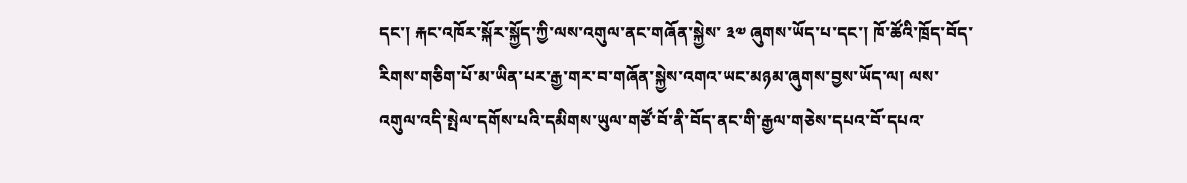དང་། རྐང་འཁོར་སྐོར་སྐྱོད་ཀྱི་ལས་འགུལ་ནང་གཞོན་སྐྱེས་ ༣༧ ཞུགས་ཡོད་པ་དང་། ཁོ་ཚོའི་ཁྲོད་བོད་རིགས་གཅིག་པོ་མ་ཡིན་པར་རྒྱ་གར་བ་གཞོན་སྐྱེས་འགའ་ཡང་མཉམ་ཞུགས་བྱས་ཡོད་ལ། ལས་འགུལ་འདི་སྤེལ་དགོས་པའི་དམིགས་ཡུལ་གཙོ་བོ་ནི་བོད་ནང་གི་རྒྱལ་གཅེས་དཔའ་བོ་དཔའ་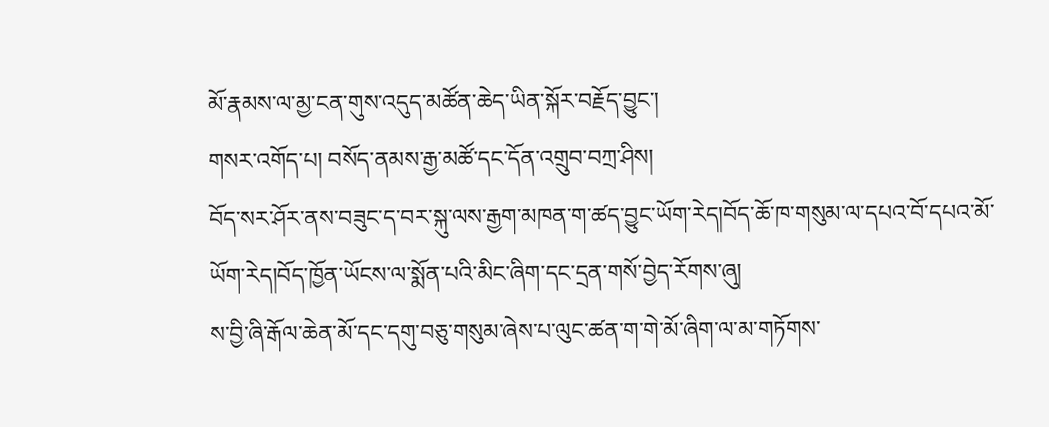མོ་རྣམས་ལ་མྱ་ངན་གུས་འདུད་མཚོན་ཆེད་ཡིན་སྐོར་བརྗོད་བྱུང་།
གསར་འགོད་པ། བསོད་ནམས་རྒྱ་མཚོ་དང་དོན་འགྲུབ་བཀྲ་ཤིས།
བོད་སར་ཤོར་ནས་བཟུང་ད་བར་སྐུ་ལས་རྒྱག་མཁན་ག་ཚད་བྱུང་ཡོག་རེད།བོད་ཆོ་ཁ་གསུམ་ལ་དཔའ་བོ་དཔའ་མོ་ཡོག་རེད།བོད་ཁྱོན་ཡོངས་ལ་སྨོན་པའི་མིང་ཞིག་དང་དྲན་གསོ་བྱེད་རོགས་ཞུ།
ས་བྱི་ཞི་རྒོལ་ཆེན་མོ་དང་དགུ་བཅུ་གསུམ་ཞེས་པ་ལུང་ཚན་ག་གེ་མོ་ཞིག་ལ་མ་གཏོགས་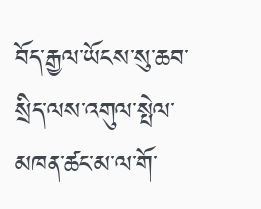བོད་རྒྱལ་ཡོངས་སུ་ཆབ་སྲིད་ལས་འགུལ་སྤེལ་མཁན་ཚང་མ་ལ་གོ་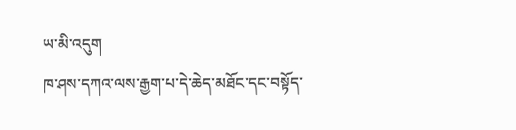ཡ་མི་འདུག
ཁ་ཤས་དཀའ་ལས་རྒྱག་པ་དེ་ཆེད་མཐོང་དང་བསྟོད་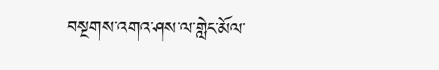བསྔགས་འགའ་ཤས་ལ་གླེང་མོལ་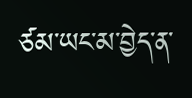ཙམ་ཡང་མ་བྱེད་ན་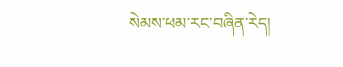སེམས་ཕམ་རང་བཞིན་རེད།